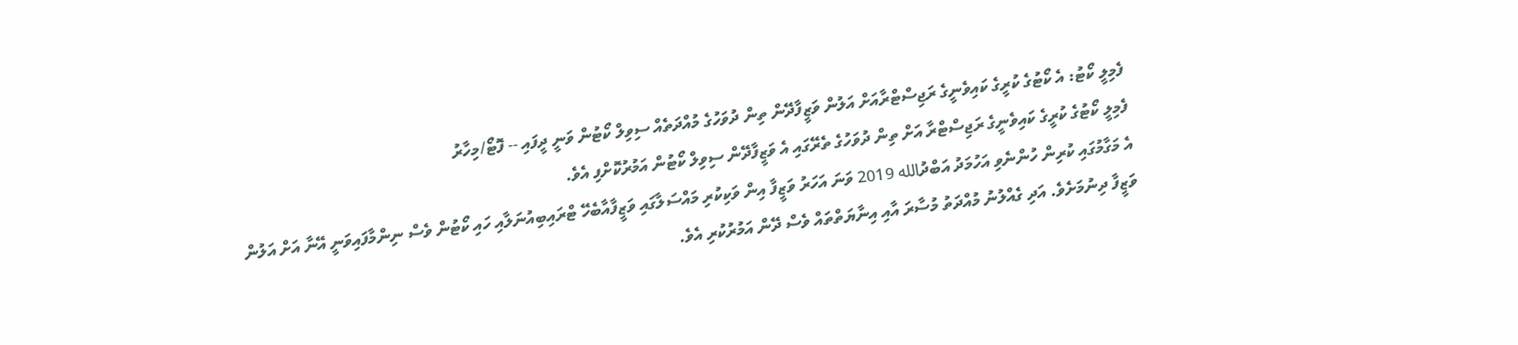ފެމިލީ ކޯޓު: އެ ކޯޓުގެ ކުރީގެ ކައިވެނީގެ ރަޖިސްޓްރާއަށް އަލުން ވަޒީފާދޭން ތިން ދުވަހުގެ މުއްދަތެއް ސިވިލް ކޯޓުން ވަނީ ދީފައި -- ފޮޓޯ/މިހާރު
ފެމިލީ ކޯޓުގެ ކުރީގެ ކައިވެނީގެ ރަޖިސްޓްރާ އަށް ތިން ދުވަހުގެ ތެރޭގައި އެ ވަޒީފާދޭން ސިވިލް ކޯޓުން އަމުރުކޮށްފި އެވެ.
އެ މަގާމުގައި ކުރިން ހުންނެވި އަހުމަދު އަބްދުالله 2019 ވަނަ އަހަރު ވަޒީފާ އިން ވަކިކުރި މައްސަލާގައި ވަޒީފާއާބެހޭ ޓްރައިބިއުނަލާއި ހައި ކޯޓުން ވެސް ނިންމާފައިވަނީ އޭނާ އަށް އަލުން ވަޒީފާ ދިނުމަށެވެ. އަދި ގެއްލުނު މުއްދަތު މުސާރަ އާއި އިނާޔަތްތައް ވެސް ދޭން އަމުރުކުރި އެވެ.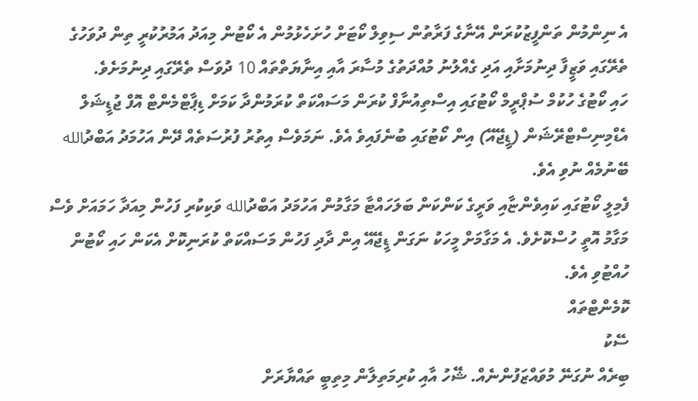އެ ނިންމުން ތަންފީޒުކުރަން އޭނާގެ ފަރާތުން ސިވިލް ކޯޓަށް ހުށަހެޅުމުން އެ ކޯޓުން މިއަދު އަމުރުކުރީ ތިން ދުވަހުގެ ތެރޭގައި ވަޒީފާ ދިނުމަށާއި އަދި ގެއްލުނު މުއްދަތުގެ މުސާރަ އާއި އިނާޔަތްތައް 10 ދުވަސް ތެރޭގައި ދިނުމަށެވެ.
ހައި ކޯޓުގެ ހުކުމް ސުޕްރީމް ކޯޓުގައި އިސްތިއުނާފް ކުރަން މަސައްކަތް ކުރަމުންދާ ކަމަށް ޑިޕާޓްމެންޓް އޮފް ޖުޑީޝަލް އެޑްމިނިސްޓްރޭޝަން (ޑީޖޭއޭ) އިން ކޯޓުގައި ބުނެފައިވެ އެވެ. ނަމަވެސް އިތުރު ފުރުސަތެއް ދޭން އަހުމަދު އަބްދުالله ބޭނުމެއް ނުވި އެވެ.
ފެމިލީ ކޯޓުގައި ކައިވެންޏާއި ވަރީގެ ކަންކަން ބަލަހައްޓާ މަގާމުން އަހުމަދު އަބްދުالله ވަކިކުރި ފަހުން މިއަދާ ހަމައަށް ވެސް މަގާމު އޮތީ ހުސްކޮށެވެ. އެ މަގާމަށް މީހަކު ނަގަން ޑީޖޭއޭ އިން ދާދި ފަހުން މަސައްކަތް ކުރަނިކޮށް އެކަން ހައި ކޯޓުން ހުއްޓުވި އެވެ.
ކޮމެންޓްތައް
ސޭކު
ބިރެއް ނުގަނޭ މުވައްޒަފުންނެއް. ޝޭހު އާއި ކުރިމަތިލާން މިތިބީ ތައްޔާރަށް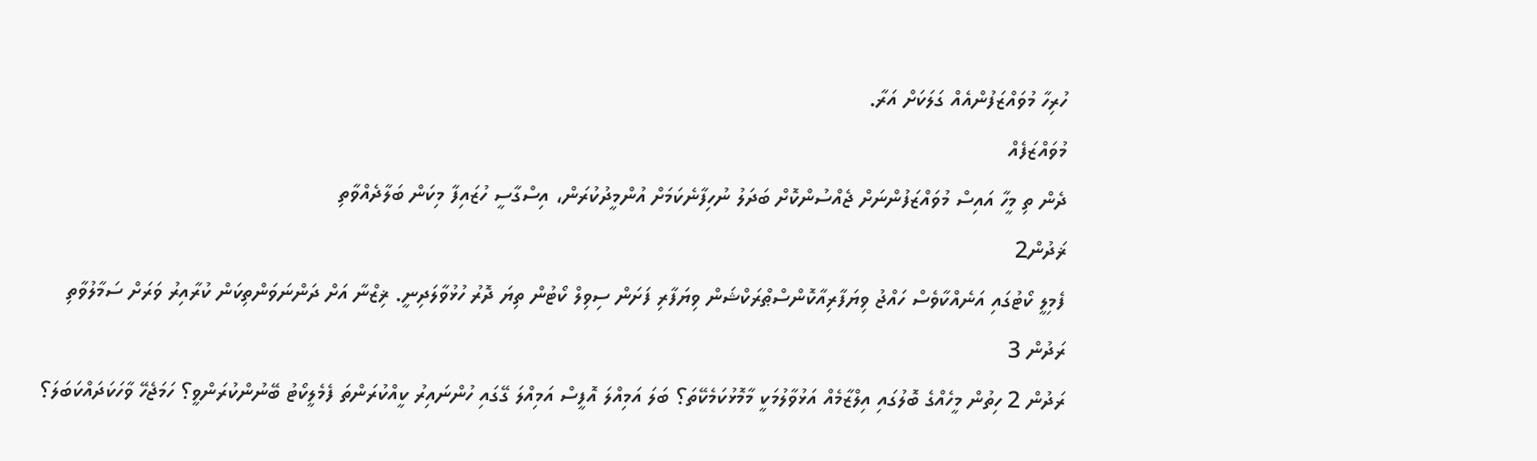ހުރިހާ މުވައްޒަފުންއެއް ގަލަކަށް އަރާ.
މުވައްޒަފެއް
ދެން ތި މީހާ އައިސް މުވައްޒަފުންނަށް ޖެއްސުންކޮށް ބަދަލު ނުހިފާނެކަމަށް އުންމީދުކުރަން، އިސްގާސީ ހުޒައިފާ މިކަން ބަލާދެއްވާތި
ޜަދުން2
ފެމިލީ ކޯޓުގައި އަނެއްކާވެސް ހައްޖު ވިޔަފާރިއާކޮންސްޠްރަކްޝަން ވިޔަފާރި ފަށަން ސިވިލް ކޯޓުން ތިޔަ ދޮރު ހުޅުވާލަދިނީ. ޜިޒްނާ އަށް ދަންނަވަންތިކަން ކުރާއިރު ވަރަށް ސަމާލުވާތި
ރަދުން 3
ރަދުން 2 ހިތުން މީހެއްގެ ބޮލުގައި އިލްޒާމެއް އަޅުވާލުމަކީ މާމޮޅުކަމެކޭތަ؟ ބަލަ އަމިއްލަ އޮފީސް އަމިއްލަ ގޭގައި ހުންނައިރު ކީއްކުރަންތަ ފެމެލީކޯޓު ބޭނުންކުރަންވީ؟ ހަމަޖެހޭ ވާހަކަދައްކަބަލަ؟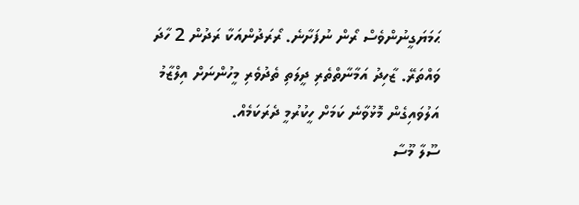ޙަމަޔަގީނުންވެސް ރޯން ނުފަށާނެ. ރޯރަދުންއަކާ ރަދުން 2 ހާދަ ވައްތަރޭ. ޒާހިދު އަމާނާތްތެރި ދީލަތި ތެދުވެރި މީހުންނަށް އިލްޒާމު އަލުވައިގެން މޮޅުވާނެ ކަމަށް ހީކުރުމީ ދެރަކަމެއް.
ސޫލާ މޫސާ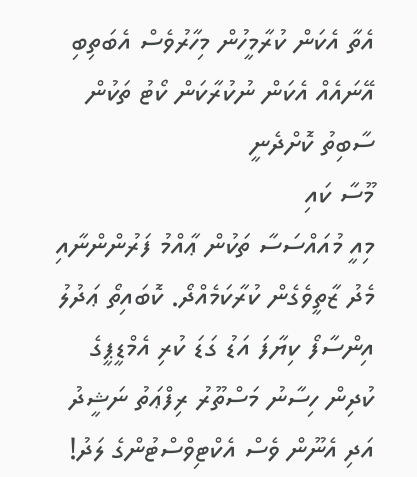އެތާ އެކަން ކުރާމީހުން މިހާރުވެސް އެބަތިބި އޭނައެއް އެކަން ނުކުރާކަން ކޯޓު ތަކުން ސާބިތު ކޮށްދެނީ
މޫސާ ކައި
މިއީ މުއައްސަސާ ތަކުން ޢާއްމު ފަރުންންނާއި މެދު ޒާތީވެގެން ކުރާކަމެއްދޯ. ކޮބައިތޯ ޢަދުލު އިންސާފޯ ކިޔާފަ އަޑު ގަޑަ ކުރި އެމްޑީޕީގެ ކުދިން ހިސާނު މަސްތޫރު ރިފްޢަތު ނަޝީދު އަދި އެނޫން ވެސް އެކްޓިވްސްޓުންގެ ލަދު!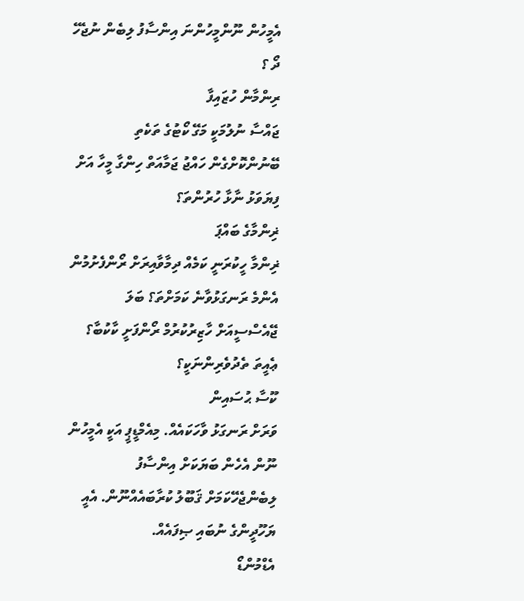އެމީހުން ނޫންމީހުންނަ އިންސާފު ލިބެން ނުޖެހޭ ދޯ ؟
ރިންމާން ހުޒައިފާ
ޖައްސާ ނުލުމަކީ މަގޭ ކޯޓުގެ ތަކެތި ބޭނުންކޮށްގެން ހައްޖު ޖަމާއަތް ހިންގާ މީހާ އަށް ފިޔަވަޅު ނާޅާ ހުރުންތަ؟
ޜިންމާގެ ބައްޕަ
ޜިންމާ ހީކުރަނީ ކަމެއް ދިމާވާއިރަށް ރޯންފެށުމުން އެންމެ ރަނގަޅުވާނެ ކަމަށްތަ؟ ބަލަ ޖޭއެސްސީއަށް ހާޒިރުކުރުމް ރޯންފަށީ ކާކުބާ؟ ޢެއީތަ ތެދުވެރިންނަކީ؟
ކޫސާ ޙުސައިން
ވަރަށް ރަނގަޅު ވާހަކައެއް. މިއެމްޑީޕީ އަކީ އެމީހުން ނޫން އެހެން ބަޔަކަށް އިންސާފު ލިބެންޖެހޭކަމަށް ޤަބޫލު ކުރާބައެއްނޫން. އެއީ ޔަހޫދީންގެ ނުބައި ޞިފައެއް.
އެޑްމުންޑޯ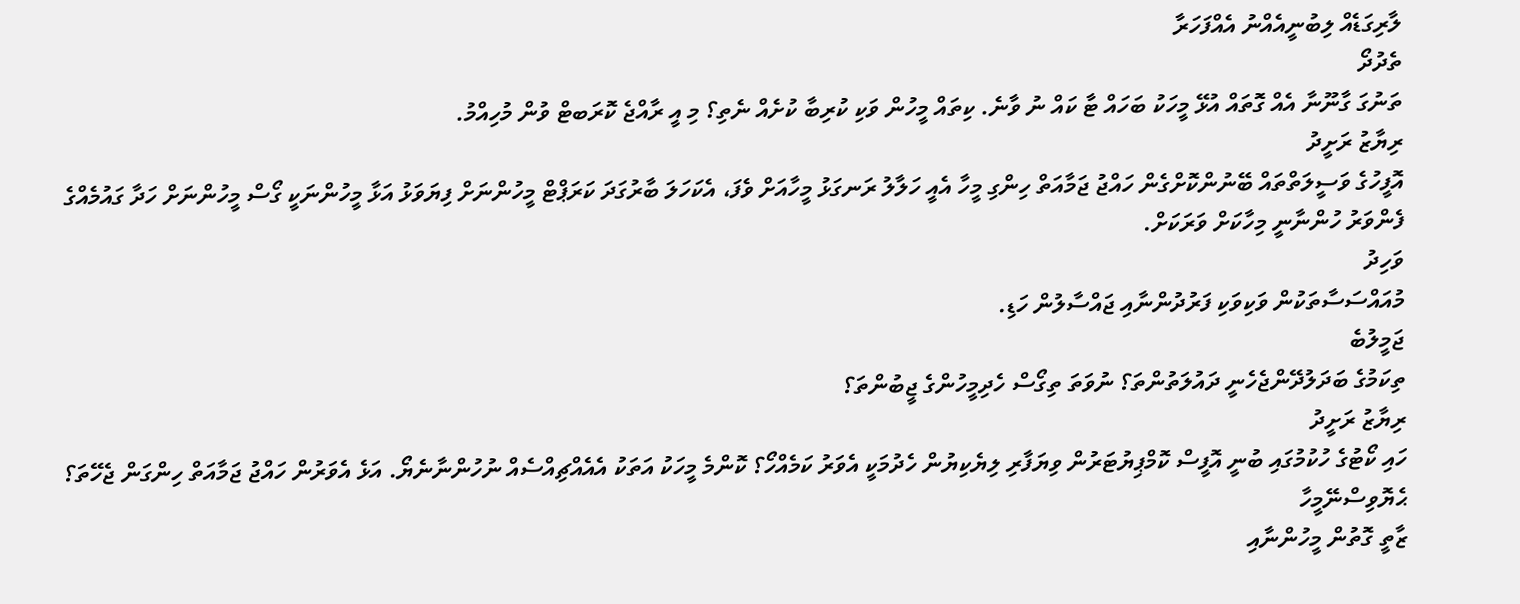ލާރިގަޑެއް ލިބުނީއެއްނު އެއްފަހަރާ
ތެދުދޯ
ތަނުގަ ގާނޫނާ އެއް ގޮތައް އުޅޭ މީހަކު ބަހައް ޓާ ކައް ނު ވާނެ. ކިތައް މީހުން ވަކި ކުރިބާ ކުށެއް ނެތި؟ މި އީ ރާއްޖެ ކޮރަބޓް ވުން މުހިއްމު.
ރިޔާޒު ރަށީދު
އޮފީހުގެ ވަސީލަތްތައް ބޭނުންކޮށްގެން ހައްޖު ޖަމާއަތް ހިންގި މީހާ އެއީ ހަލާލު ރަނގަޅު މީހާއަށް ވެފަ، އެކަހަލަ ބާރުގަދަ ކަރަޕްޓް މީހުންނަށް ފިޔަވަޅު އަޅާ މީހުންނަކީ ގޯސް މީހުންނަށް ހަދާ ގައުމެއްގެ ފެންވަރު ހުންނާނީ މިހާކަށް ވަރަކަށް.
ވަހިދު
މުއައްސަސާތަކުން ވަކިވަކި ފަރުދުންނާއި ޖައްސާލުން ހަޑި.
ޖަމީލުބެ
ތިކަމުގެ ބަދަލުދޭންޖެހެނީ ދައުލަތުންތަ؟ ނުވަތަ ތިގޯސް ހެދިމީހުންގެ ޖީބުންތަ؟
ރިޔާޒު ރަށީދު
ހައި ކޯޓުގެ ހުކުމުގައި ބުނީ އޮފީސް ކޮމްޕިޔުޓަރުން ވިޔަފާރި ލިޔެކިޔުން ހެދުމަކީ އެވަރު ކަމެއްހޯ؟ ކޮންމެ މީހަކު އަތަކު އެއެއްޗިއްސެއް ނުހުންނާނެޔޯ. އަޅެ އެވަރުން ހައްޖު ޖަމާއަތް ހިންގަން ޖެހޭތަ؟
ޙެޔޮވިސްނޭމީހާ
ޒާތީ ގޮތުން މީހުންނާއި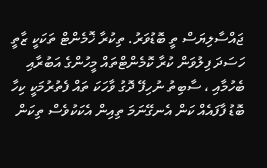ޖައްސާލިޔަސް ތީ ބޮޑުވަރު. ތިކުރާ ޚޮމެންޓް ތަކަކީ ޒާތީ ހަސަދަ ފިލުވަން ކުރާ ކޮމެންޓްތައް މީހުންގެ އަބުރާއި ބެހުމާއި ، ސާބިތު ނުހިފޭ ދޮގު ވާހަކަ ތައް ފެތުރުމަކީ ކިހާ ބޮޑު ފާފައެއް ކަން އެނގޭނަމަ ތިއިން އެކަކުވެސް ތިކަން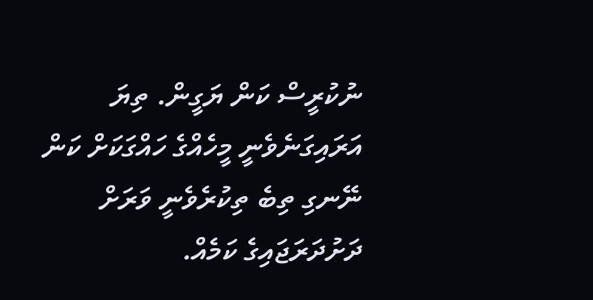ނުކުރީސް ކަން ޔަގީން. ތިޔަ އަރައިގަނެވެނީ މީހެއްގެ ހައްގަކަށް ކަން ނޭނގި ތިބެ ތިކުރެވެނީ ވަރަށް ދަށުދަރަޖައިގެ ކަމެއް.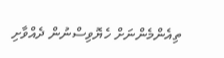ތިއެންމެންނަށް ހެޔޮވިސްނުން ދެއްވާށި